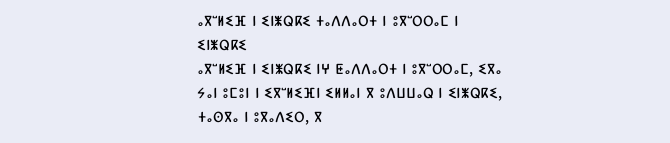ⴰⴳⵯⵍⵉⴼ ⵏ ⵉⵏⵥⵕⴽⵉ ⵜⴰⴷⴷⴰⵔⵜ ⵏ ⵓⴳⵯⵔⵔⴰⵎ ⵏ ⵉⵏⵥⵕⴽⵉ
ⴰⴳⵯⵍⵉⴼ ⵏ ⵉⵏⵥⵕⴽⵉ ⵏⵖ ⵟⴰⴷⴷⴰⵔⵜ ⵏ ⵓⴳⵯⵔⵔⴰⵎ, ⵉⴳⴰ ⵢⴰⵏ ⵓⵎⵓⵏ ⵏ ⵉⴳⵯⵍⵉⴼⵏ ⵉⵍⵍⴰⵏ ⴳ ⵓⴷⵡⵡⴰⵕ ⵏ ⵉⵏⵥⵕⴽⵉ, ⵜⴰⵙⴳⴰ ⵏ ⵓⴳⴰⴷⵉⵔ, ⴳ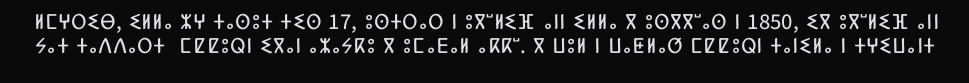ⵍⵎⵖⵔⵉⴱ, ⵉⵍⵍⴰ ⵣⵖ ⵜⴰⵙⵓⵜ ⵜⵉⵙ 17, ⵓⵙⵜⵔⴰⵔ ⵏ ⵓⴳⵯⵍⵉⴼ ⴰⵏⵏ ⵉⵍⵍⴰ ⴳ ⵓⵙⴳⴳⵯⴰⵙ ⵏ 1850, ⵉⴳ ⵓⴳⵯⵍⵉⴼ ⴰⵏⵏ ⵢⴰⵜ ⵜⴰⴷⴷⴰⵔⵜ  ⵎⵇⵇⵓⵕⵏ ⵉⴳⴰⵏ ⴰⵣⴰⵢⴽⵓ ⴳ ⵓⵎⴰⴹⴰⵍ ⴰⴽⴽⵯ. ⴳ ⵡⵓⵍ ⵏ ⵡⴰⵟⵍⴰⵚ ⵎⵇⵇⵓⵕⵏ ⵜⴰⵏⵉⵍⴰ ⵏ ⵜⵖⵉⵡⴰⵏⵜ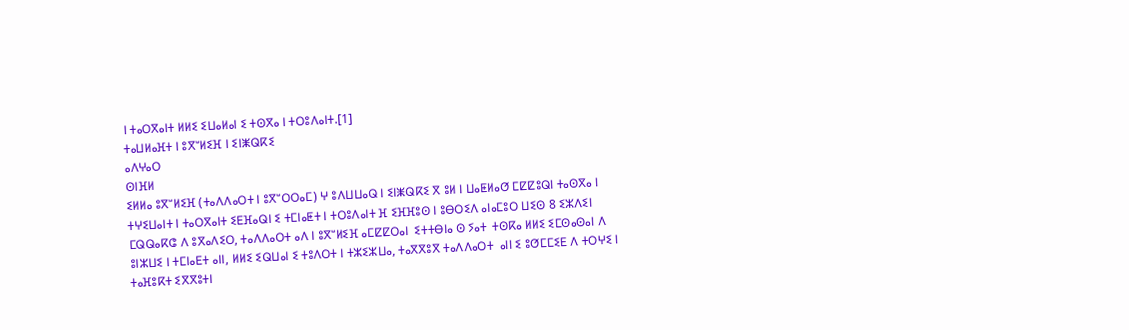ⵏ ⵜⴰⵔⴳⴰⵏⵜ ⵍⵍⵉ ⵉⵡⴰⵍⴰⵏ ⵉ ⵜⵙⴳⴰ ⵏ ⵜⵔⵓⴷⴰⵏⵜ.[1]
ⵜⴰⵡⵍⴰⴼⵜ ⵏ ⵓⴳⵯⵍⵉⴼ ⵏ ⵉⵏⵥⵕⴽⵉ
ⴰⴷⵖⴰⵔ
ⵙⵏⴼⵍ
ⵉⵍⵍⴰ ⵓⴳⵯⵍⵉⴼ (ⵜⴰⴷⴷⴰⵔⵜ ⵏ ⵓⴳⵯⵔⵔⴰⵎ) ⵖ ⵓⴷⵡⵡⴰⵕ ⵏ ⵉⵏⵥⵕⴽⵉ ⴳ ⵓⵍ ⵏ ⵡⴰⵟⵍⴰⵚ ⵎⵇⵇⵓⵕⵏ ⵜⴰⵙⴳⴰ ⵏ ⵜⵖⵉⵡⴰⵏⵜ ⵏ ⵜⴰⵔⴳⴰⵏⵜ ⵉⴹⴼⴰⵕⵏ ⵉ ⵜⵎⵏⴰⵟⵜ ⵏ ⵜⵔⵓⴷⴰⵏⵜ ⴼ ⵉⴼⴼⵓⵙ ⵏ ⵓⴱⵔⵉⴷ ⴰⵏⴰⵎⵓⵔ ⵡⵉⵙ 8 ⵉⵣⴷⵉⵏ ⵎⵕⵕⴰⴽⵛ ⴷ ⵓⴳⴰⴷⵉⵔ, ⵜⴰⴷⴷⴰⵔⵜ ⴰⴷ ⵏ ⵓⴳⵯⵍⵉⴼ ⴰⵎⵇⵇⵔⴰⵏ  ⵉⵜⵜⴱⵏⴰ ⵙ ⵢⴰⵜ  ⵜⵙⴽⴰ ⵍⵍⵉ ⵉⵎⵙⴰⵙⴰⵏ ⴷ ⵓⵏⵣⵡⵉ ⵏ ⵜⵎⵏⴰⴹⵜ ⴰⵏⵏ, ⵍⵍⵉ ⵉⵕⵡⴰⵏ ⵉ ⵜⵓⴷⵔⵜ ⵏ ⵜⵣⵉⵣⵡⴰ, ⵜⴰⴳⴳⵓⴳ ⵜⴰⴷⴷⴰⵔⵜ  ⴰⵏⵏ ⵉ ⵓⵚⵎⵎⵉⴹ ⴷ ⵜⵔⵖⵉ ⵏ ⵜⴰⴼⵓⴽⵜ ⵉⴳⴳⵓⵜⵏ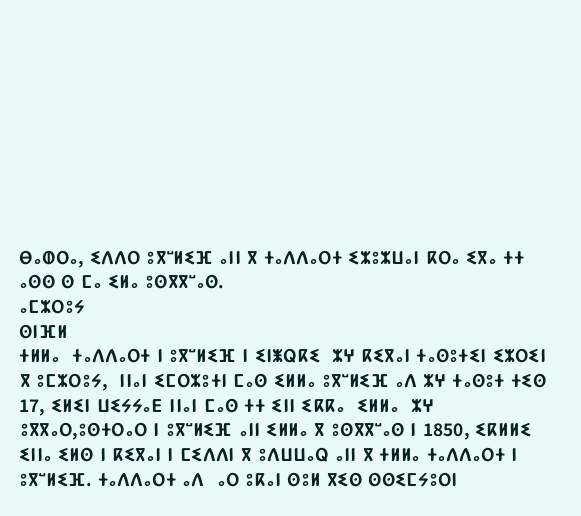ⴱⴰⵀⵔⴰ, ⵉⴷⴷⵔ ⵓⴳⵯⵍⵉⴼ ⴰⵏⵏ ⴳ ⵜⴰⴷⴷⴰⵔⵜ ⵉⵣⵓⵣⵡⴰⵏ ⴽⵔⴰ ⵉⴳⴰ ⵜⵜ ⴰⵙⵙ ⵙ ⵎⴰ ⵉⵍⴰ ⵓⵙⴳⴳⵯⴰⵙ.
ⴰⵎⵣⵔⵓⵢ
ⵙⵏⴼⵍ
ⵜⵍⵍⴰ  ⵜⴰⴷⴷⴰⵔⵜ ⵏ ⵓⴳⵯⵍⵉⴼ ⵏ ⵉⵏⵥⵕⴽⵉ  ⵣⵖ ⴽⵉⴳⴰⵏ ⵜⴰⵙⵓⵜⵉⵏ ⵉⵣⵔⵉⵏ ⴳ ⵓⵎⵣⵔⵓⵢ,  ⵏⵏⴰⵏ ⵉⵎⵔⵣⵓⵜⵏ ⵎⴰⵙ ⵉⵍⵍⴰ ⵓⴳⵯⵍⵉⴼ ⴰⴷ ⵣⵖ ⵜⴰⵙⵓⵜ ⵜⵉⵙ 17, ⵉⵍⵉⵏ ⵡⵉⵢⵢⴰⴹ ⵏⵏⴰⵏ ⵎⴰⵙ ⵜⵜ ⵉⵏⵏ ⵉⴽⴽⴰ  ⵉⵍⵍⴰ  ⵣⵖ ⵓⴳⴳⴰⵔ,ⵓⵙⵜⵔⴰⵔ ⵏ ⵓⴳⵯⵍⵉⴼ ⴰⵏⵏ ⵉⵍⵍⴰ ⴳ ⵓⵙⴳⴳⵯⴰⵙ ⵏ 1850, ⵉⴽⵍⵍⵉ ⵉⵏⵏⴰ ⵉⵍⵙ ⵏ ⴽⵉⴳⴰⵏ ⵏ ⵎⵉⴷⴷⵏ ⴳ ⵓⴷⵡⵡⴰⵕ ⴰⵏⵏ ⴳ ⵜⵍⵍⴰ ⵜⴰⴷⴷⴰⵔⵜ ⵏ ⵓⴳⵯⵍⵉⴼ. ⵜⴰⴷⴷⴰⵔⵜ ⴰⴷ  ⴰⵔ ⵓⴽⴰⵏ ⵙⵓⵍ ⴳⵉⵙ ⵙⵙⵉⵎⵢⵓⵔⵏ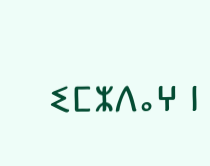ⵉⵎⵣⴷⴰⵖ ⵏ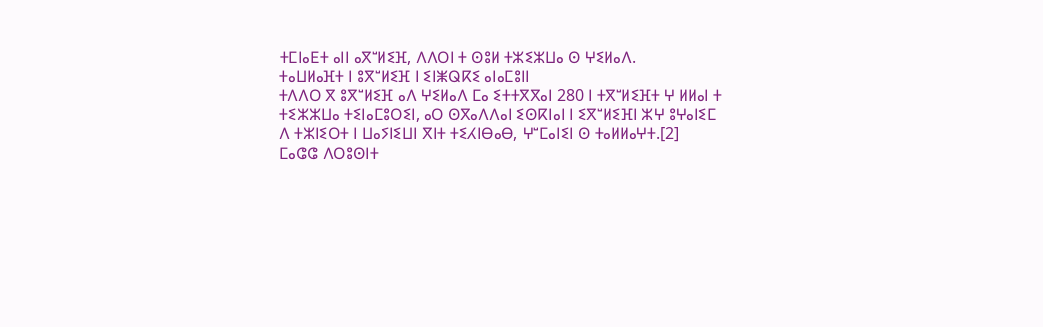ⵜⵎⵏⴰⴹⵜ ⴰⵏⵏ ⴰⴳⵯⵍⵉⴼ, ⴷⴷⵔⵏ ⵜ ⵙⵓⵍ ⵜⵣⵉⵣⵡⴰ ⵙ ⵖⵉⵍⴰⴷ.
ⵜⴰⵡⵍⴰⴼⵜ ⵏ ⵓⴳⵯⵍⵉⴼ ⵏ ⵉⵏⵥⵕⴽⵉ ⴰⵏⴰⵎⵓⵏⵏ
ⵜⴷⴷⵔ ⴳ ⵓⴳⵯⵍⵉⴼ ⴰⴷ ⵖⵉⵍⴰⴷ ⵎⴰ ⵉⵜⵜⴳⴳⴰⵏ 280 ⵏ ⵜⴳⵯⵍⵉⴼⵜ ⵖ ⵍⵍⴰⵏ ⵜ ⵜⵉⵣⵣⵡⴰ ⵜⵉⵏⴰⵎⵓⵔⵉⵏ, ⴰⵔ ⵙⴳⴰⴷⴷⴰⵏ ⵉⵙⴽⵏⴰⵏ ⵏ ⵉⴳⵯⵍⵉⴼⵏ ⵣⵖ ⵓⵖⴰⵏⵉⵎ ⴷ ⵜⵣⵏⵉⵔⵜ ⵏ ⵡⴰⵢⵏⵉⵡⵏ ⴳⵏⵜ ⵜⵉⵃⵏⴱⴰⴱ, ⵖⵯⵎⴰⵏⵉⵏ ⵙ ⵜⴰⵍⵍⴰⵖⵜ.[2]
ⵎⴰⵛⵛ ⴷⵔⵓⵙⵏⵜ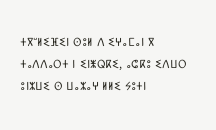ⵜⴳⵯⵍⵉⴼⵉⵏ ⵙⵓⵍ ⴷ ⵉⵖⴰⵎⴰⵏ ⴳ ⵜⴰⴷⴷⴰⵔⵜ ⵏ ⵉⵏⵥⵕⴽⵉ, ⴰⵛⴽⵓ ⵉⴷⵡⵔ ⵓⵏⵣⵡⵉ ⵙ ⵡⴰⵣⴰⵖ ⵍⵍⵉ ⵢⵓⵜⵏ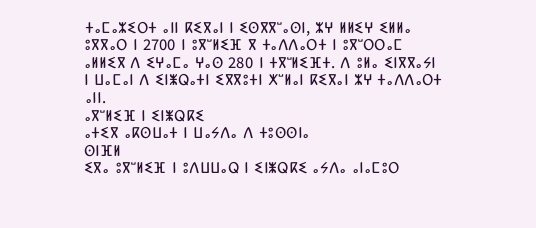ⵜⴰⵎⴰⵣⵉⵔⵜ ⴰⵏⵏ ⴽⵉⴳⴰⵏ ⵏ ⵉⵙⴳⴳⵯⴰⵙⵏ, ⵣⵖ ⵍⵍⵉⵖ ⵉⵍⵍⴰ ⵓⴳⴳⴰⵔ ⵏ 2700 ⵏ ⵓⴳⵯⵍⵉⴼ ⴳ ⵜⴰⴷⴷⴰⵔⵜ ⵏ ⵓⴳⵯⵔⵔⴰⵎ ⴰⵍⵍⵉⴳ ⴷ ⵉⵖⴰⵎⴰ ⵖⴰⵙ 280 ⵏ ⵜⴳⵯⵍⵉⴼⵜ. ⴷ ⵓⵍⴰ ⵉⵏⴳⴳⴰⵢⵏ ⵏ ⵡⴰⵎⴰⵏ ⴷ ⵉⵏⵥⵕⴰⵜⵏ ⵉⴳⴳⵓⵜⵏ ⵅⵯⵍⴰⵏ ⴽⵉⴳⴰⵏ ⵣⵖ ⵜⴰⴷⴷⴰⵔⵜ ⴰⵏⵏ.
ⴰⴳⵯⵍⵉⴼ ⵏ ⵉⵏⵥⵕⴽⵉ
ⴰⵜⵉⴳ ⴰⴽⵙⵡⴰⵜ ⵏ ⵡⴰⵢⴷⴰ ⴷ ⵜⵓⵙⵙⵏⴰ
ⵙⵏⴼⵍ
ⵉⴳⴰ ⵓⴳⵯⵍⵉⴼ ⵏ ⵓⴷⵡⵡⴰⵕ ⵏ ⵉⵏⵥⵕⴽⵉ ⴰⵢⴷⴰ ⴰⵏⴰⵎⵓⵔ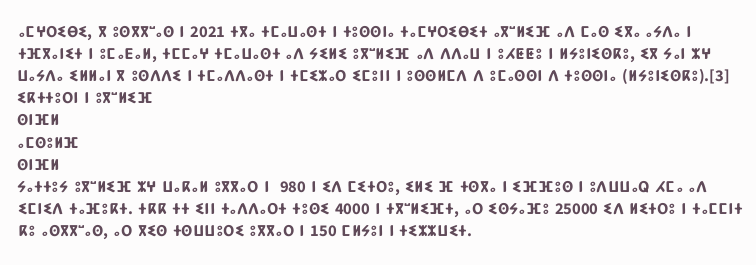ⴰⵎⵖⵔⵉⴱⵉ, ⴳ ⵓⵙⴳⴳⵯⴰⵙ ⵏ 2021 ⵜⴳⴰ ⵜⵎⴰⵡⴰⵙⵜ ⵏ ⵜⵓⵙⵙⵏⴰ ⵜⴰⵎⵖⵔⵉⴱⵉⵜ ⴰⴳⵯⵍⵉⴼ ⴰⴷ ⵎⴰⵙ ⵉⴳⴰ ⴰⵢⴷⴰ ⵏ ⵜⴼⴳⴰⵏⵉⵜ ⵏ ⵓⵎⴰⴹⴰⵍ, ⵜⵎⵎⴰⵖ ⵜⵎⴰⵡⴰⵙⵜ ⴰⴷ ⵢⵉⵍⵉ ⵓⴳⵯⵍⵉⴼ ⴰⴷ ⴷⴷⴰⵡ ⵏ ⵓⵃⵟⵟⵓ ⵏ ⵍⵢⵓⵏⵉⵙⴽⵓ, ⵉⴳ ⵢⴰⵏ ⵣⵖ ⵡⴰⵢⴷⴰ ⵉⵍⵍⴰⵏ ⴳ ⵓⵙⴷⴷⵉ ⵏ ⵜⵎⴰⴷⴷⴰⵙⵜ ⵏ ⵜⵎⵉⵣⴰⵔ ⵉⵎⵓⵏⵏ ⵏ ⵓⵙⵙⵍⵎⴷ ⴷ ⵓⵎⴰⵙⵙⵏ ⴷ ⵜⵓⵙⵙⵏⴰ (ⵍⵢⵓⵏⵉⵙⴽⵓ).[3]
ⵉⴽⵜⵜⵓⵔⵏ ⵏ ⵓⴳⵯⵍⵉⴼ
ⵙⵏⴼⵍ
ⴰⵎⵙⵓⵍⴼ
ⵙⵏⴼⵍ
ⵢⴰⵜⵜⵓⵢ ⵓⴳⵯⵍⵉⴼ ⵣⵖ ⵡⴰⴽⴰⵍ ⵓⴳⴳⴰⵔ ⵏ  980 ⵏ ⵉⴷ ⵎⵉⵜⵔⵓ, ⵉⵍⵉ ⴼ ⵜⵙⴳⴰ ⵏ ⵉⴼⴼⵓⵙ ⵏ ⵓⴷⵡⵡⴰⵕ ⵃⵎⴰ ⴰⴷ ⵉⵎⵏⵉⴷ ⵜⴰⴼⵓⴽⵜ. ⵜⴽⴽ ⵜⵜ ⵉⵏⵏ ⵜⴰⴷⴷⴰⵔⵜ ⵜⵓⵙⵉ 4000 ⵏ ⵜⴳⵯⵍⵉⴼⵜ, ⴰⵔ ⵉⵙⵢⴰⴼⵓ 25000 ⵉⴷ ⵍⵉⵜⵔⵓ ⵏ ⵜⴰⵎⵎⵏⵜ ⴽⵓ ⴰⵙⴳⴳⵯⴰⵙ, ⴰⵔ ⴳⵉⵙ ⵜⵙⵡⵡⵓⵔⵉ ⵓⴳⴳⴰⵔ ⵏ 150 ⵎⵍⵢⵓⵏ ⵏ ⵜⵉⵣⵣⵡⵉⵜ.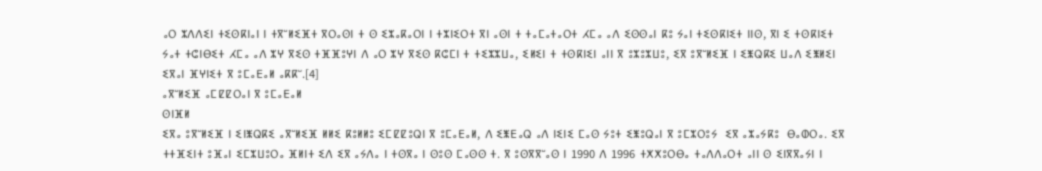ⴰⵔ ⵣⴷⴷⵉⵏ ⵜⵉⵙⴽⵏⴰⵏ ⵏ ⵜⴳⵯⵍⵉⴼⵜ ⴳⵔⴰⵙⵏ ⵜ ⵙ ⵉⵣⴰⴽⴰⵔⵏ ⵏ ⵜⵣⵏⵉⵔⵜ ⴳⵏ ⴰⵙⵏ ⵜ ⵜⴰⵎⴰⵜⴰⵔⵜ ⵃⵎⴰ ⴰⴷ ⵉⵙⵙⴰⵏ ⴽⵓ ⵢⴰⵏ ⵜⵉⵙⴽⵏⵉⵜ ⵏⵏⵙ, ⴳⵏ ⵉ ⵜⵙⴽⵏⵉⵜ ⵢⴰⵜ ⵜⵛⵏⴱⵉⵜ ⵃⵎⴰ ⴰⴷ ⵣⵖ ⴳⵉⵙ ⵜⴼⴼⵓⵖⵏ ⴷ ⴰⵔ ⵣⵖ ⴳⵉⵙ ⴽⵛⵎⵏ ⵜ ⵜⵉⵣⵣⵡⴰ, ⵉⵍⵉⵏ ⵜ ⵜⵙⴽⵏⵉⵏ ⴰⵏⵏ ⴳ ⵓⵣⵓⵣⵡⵓ, ⵉⴳ ⵓⴳⵯⵍⵉⴼ ⵏ ⵉⵥⵕⴽⵉ ⵡⴰⴷ ⵉⵥⵍⵉⵏ ⵉⴳⴰⵏ ⴼⵖⵏⵉⵜ ⴳ ⵓⵎⴰⴹⴰⵍ ⴰⴽⴽⵯ.[4]
ⴰⴳⵯⵍⵉⴼ ⴰⵎⵇⵇⵔⴰⵏ ⴳ ⵓⵎⴰⴹⴰⵍ
ⵙⵏⴼⵍ
ⵉⴳⴰ ⵓⴳⵯⵍⵉⴼ ⵏ ⵉⵏⵥⵕⴽⵉ ⴰⴳⵯⵍⵉⴼ ⵍⵍⵉ ⴽⵓⵍⵍⵓ ⵉⵎⵇⵇⵓⵕⵏ ⴳ ⵓⵎⴰⴹⴰⵍ, ⴷ ⵉⵥⴹⴰⵕ ⴰⴷ ⵏⵉⵏⵉ ⵎⴰⵙ ⵢⵓⵜ ⵉⵥⵓⵕⴰⵏ ⴳ ⵓⵎⵣⵔⵓⵢ  ⵉⴳ ⴰⵣⴰⵢⴽⵓ  ⴱⴰⵀⵔⴰ. ⵉⴳ ⵜⵜⴼⵉⵏⵜ ⵓⴼⴰⵏ ⵉⵎⵣⵡⵓⵔⴰ ⴼⵍⵏⵜ ⵉⴷ ⵉⴳ ⴰⵢⴷⴰ ⵏ ⵜⵙⴳⴰ ⵏ ⵙⵓⵙ ⵎⴰⵙⵙ ⵜ. ⴳ ⵓⵙⴳⴳⵯⴰⵙ ⵏ 1990 ⴷ 1996 ⵜⵅⵅⵓⵔⴱⴰ ⵜⴰⴷⴷⴰⵔⵜ ⴰⵏⵏ ⵙ ⵉⵏⴳⴳⴰⵢⵏ ⵏ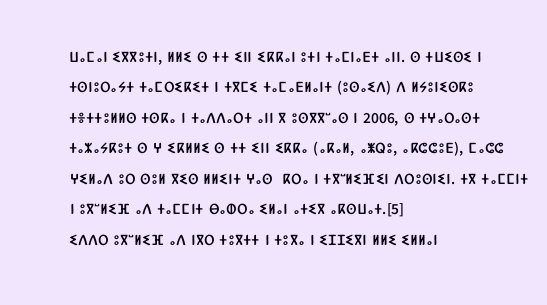ⵡⴰⵎⴰⵏ ⵉⴳⴳⵓⵜⵏ, ⵍⵍⵉ ⵙ ⵜⵜ ⵉⵏⵏ ⵉⴽⴽⴰⵏ ⵓⵜⵏ ⵜⴰⵎⵏⴰⴹⵜ ⴰⵏⵏ. ⵙ ⵜⵡⵉⵙⵉ ⵏ ⵜⵙⵏⵓⵔⴰⵢⵜ ⵜⴰⵎⵔⵉⴽⵉⵜ ⵏ ⵜⴳⵎⵉ ⵜⴰⵎⴰⴹⵍⴰⵏⵜ (ⵓⵙⴰⵉⴷ) ⴷ ⵍⵢⵓⵏⵉⵙⴽⵓ ⵜⴻⵜⵜⵓⵍⵍⵙ ⵜⵙⴽⴰ ⵏ ⵜⴰⴷⴷⴰⵔⵜ ⴰⵏⵏ ⴳ ⵓⵙⴳⴳⵯⴰⵙ ⵏ 2006, ⵙ ⵜⵖⴰⵔⴰⵙⵜ ⵜⴰⵣⴰⵢⴽⵓⵜ ⵙ ⵖ ⵉⴽⵍⵍⵉ ⵙ ⵜⵜ ⵉⵏⵏ ⵉⴽⴽⴰ (ⴰⴽⴰⵍ, ⴰⵥⵕⵓ, ⴰⴽⵛⵛⵓⴹ), ⵎⴰⵛⵛ ⵖⵉⵍⴰⴷ ⵓⵔ ⵙⵓⵍ ⴳⵉⵙ ⵍⵍⵉⵏⵜ ⵖⴰⵙ  ⴽⵔⴰ ⵏ ⵜⴳⵯⵍⵉⴼⵉⵏ ⴷⵔⵓⵙⵏⵉⵏ. ⵜⴳ ⵜⴰⵎⵎⵏⵜ ⵏ ⵓⴳⵯⵍⵉⴼ ⴰⴷ ⵜⴰⵎⵎⵏⵜ ⴱⴰⵀⵔⴰ ⵉⵍⴰⵏ ⴰⵜⵉⴳ ⴰⴽⵙⵡⴰⵜ.[5]
ⵉⴷⴷⵔ ⵓⴳⵯⵍⵉⴼ ⴰⴷ ⵏⴳⵔ ⵜⵓⴳⵜⵜ ⵏ ⵜⵓⴳⴰ ⵏ ⵉⵊⵊⵉⴳⵏ ⵍⵍⵉ ⵉⵍⵍⴰⵏ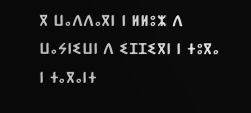ⴳ ⵡⴰⴷⴷⴰⴳⵏ ⵏ ⵍⵍⵓⵣ ⴷ ⵡⴰⵢⵏⵉⵡⵏ ⴷ ⵉⵊⵊⵉⴳⵏ ⵏ ⵜⵓⴳⴰ ⵏ ⵜⴰⴳⴰⵏⵜ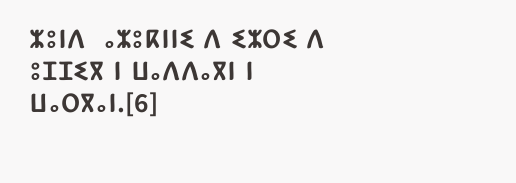ⵣⵓⵏⴷ  ⴰⵣⵓⴽⵏⵏⵉ ⴷ ⵉⵣⵔⵉ ⴷ ⵓⵊⵊⵉⴳ ⵏ ⵡⴰⴷⴷⴰⴳⵏ ⵏ ⵡⴰⵔⴳⴰⵏ.[6]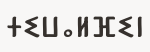ⵜⵉⵡⴰⵍⴼⵉⵏ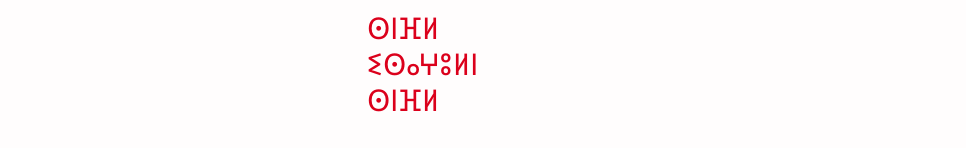ⵙⵏⴼⵍ
ⵉⵙⴰⵖⵓⵍⵏ
ⵙⵏⴼⵍ